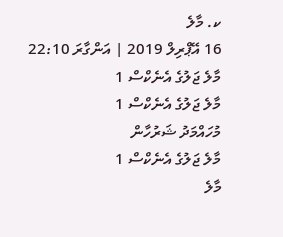ކ. މާލެ
16 އޭޕްރިލް 2019 | އަންގާރަ 22:10
މާލެ ޖަލުގެ އެނެކްސް 1
މާލެ ޖަލުގެ އެނެކްސް 1
މުހައްމަދު ޝަރުހާން
މާލެ ޖަލުގެ އެނެކްސް 1
މާލެ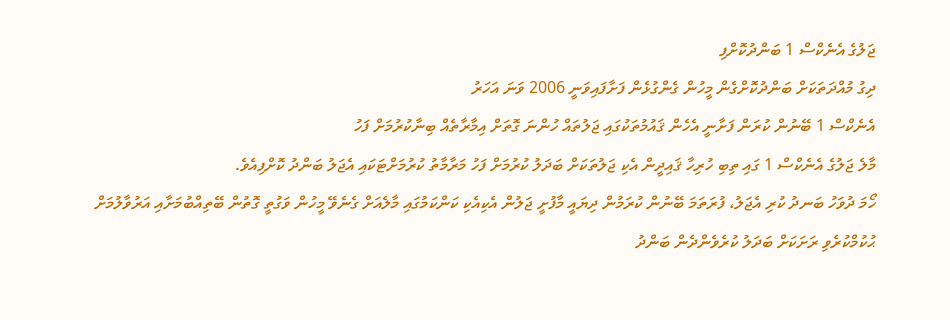ޖަލުގެ އެނެކްސް 1 ބަންދުކޮށްފި
ދިގު މުއްދަތަކަށް ބަންދުކޮށްގެން މީހުން ގެންގުޅެން ފަށާފައިވަނީ 2006 ވަނަ އަހަރު
އެނެކްސް 1 ބޭނުން ކުރަން ފަށާނީ އެހެން ޤައުމުތަކުގައި ޖަލުތައް ހުންނަ ގޮތަށް އިމާރާތެއް ބިނާކުރުމަށް ފަހު
މާލެ ޖަލުގެ އެނެކްސް 1 ގައި ތިބި ހުރިހާ ޤައިދީން އެކި ޖަލުތަކަށް ބަދަލު ކުރުމަށް ފަހު މަރާމާތު ކުރުމަށްޓަކައި އެޖަލު ބަންދު ކޮށްފިއެވެ.
ހޯމަ ދުވަހު ބަނދު ކުރި އެޖަލު، ފުރަތަމަ ބޭނުން ކުރަމުން ދިޔައީ މާފުށީ ޖަލުން އެކިއެކި ކަންކަމުގައި މާލެއަށް ގެނެވޭ މީހުން ވަގުތީ ގޮތުން ބޭތިއްބުމަށާއި އަރުވާލުމަށް ޙުކުމްކުރެވި ރަށަކަށް ބަދަލު ކުރެވެންދެން ބަންދު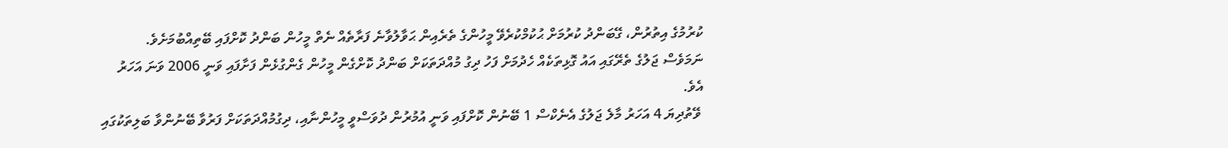ކުރުމުގެ އިތުރުން، ގޭބަންދު ކުރުމަށް ޙުކުމްކުރެވޭ މީހުންގެ ތެރެއިން ޙަވާލުވާނެ ފަރާތެއް ނެތް މީހުން ބަންދު ކޮށްފައި ބޭތިއްބުމަށެވެ.
ނަމަވެސް ޖަލުގެ ތެރޭގައި އައު ގޮޅިތަކެއް ހެދުމަށް ފަހު ދިގު މުއްދަތަކަށް ބަންދު ކޮށްގެން މީހުން ގެންގުޅެން ފަށާފައި ވަނީ 2006 ވަނަ އަހަރު އެވެ.
 ވޭތުދިޔަ 4 އަހަރު މާލެ ޖަލުގެ އެނެކްސް 1 ބޭނުން ކޮށްފައި ވަނީ އުމުރުން ދުވަސްވީ މީހުންނާއި، ދިގުމުއްދަތަކަށް ފަރުވާ ބޭނުންވާ ބަލިތަކުގައި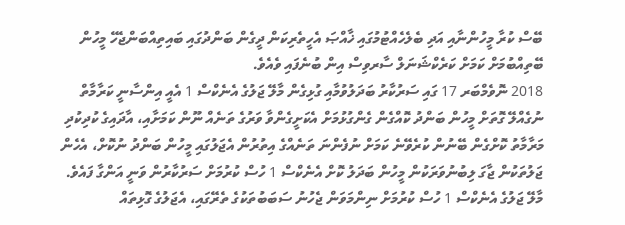ބޭސް ކުރާ މީހުންނާއި އަދި ބެލެހެއްޓުމުގައި ޚާއްޞަ އެހީތެރިކަން ދީގެން ބަންދުގައި ބައިތިއްބަންޖެހޭ މީހުން ބޭތިއްބުމަށް ކަމަށް ކަރެކްޝަނަލް ސާރވިސް އިން ބުނެފައި ވެއެވެ.
2018 ނޮވެމްބަރ 17 ގައި ސަރުކާރު ބަދަލުވުމާއި ގުޅިގެން މާލޭ ޖަލުގެ އެނެކްސް 1 އެއީ އިންސާނީ ކަރާމާތް ނުގެއްލޭ ގޮތަށް މީހުން ބަންދު ކޮއްގެން ގެންގުޅުމަށް އެކަށީގެންވާ ވަރުގެ ތަނެއް ނޫން ކަމަށާއި، އާދައިގެ ކުދިކުދި މަރާމާތު ކޮށްގެން ބޭނުން ކުރެވޭނެ ކަމަށް ނުފެންނަ ތަނެއްގެ އިތުރުން އެޖަލުގައި މީހުން ބަންދު ނުކޮށް، އެހެން ޖަލުތަކުން ޖާގަ ލިބުނުވަރަކުން މީހުން ބަދަލު ކޮށް އެނެކްސް 1 ހުސް ކުރުމަށް ސަރުކާރުން ވަނީ އަންގާ ފައެވެ.
މާލޭ ޖަލުގެ އެނެކްސް 1 ހުސް ކުރުމަށް ނިންމަވަން ޖެހުނު ސަބަބުތަކުގެ ތެރޭގައި، އެޖަލުގެ ގޮޅިތައް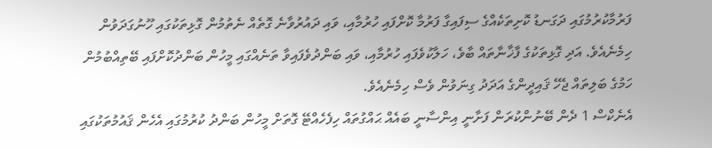ފަރުމާކުރުމުގައި ދަގަނޑު ކޮށިތަކެއްގެ ސިފައިގާ ފަރުމާ ކޮށްފައި ހުރުމާއި، ވައި ދައުރުވާނެ ގޮތެއް ނެތުމުން ގޮޅިތަކުގައި ހޫނުގަދަވުން ހިމެނެއެވެ. އަދި ގޮޅިތަކުގެ ފާޚާނާތައް ބާވެ، ހަލާކުވެފައި ހުރުމާއި، ވައި ބަންދުވެފައިވާ ތަނެއްގައި މީހުން ބަންދުކޮށްފައި ބޭތިއްބުމުން ހަމުގެ ބަލިތައް ޖެހޭ ޤައިދީންގެ އަދަދު ގިނަވުން ވެސް ހިމެނެއެވެ.
އެނެކްސް 1 ދެން ބޭނުންކުރަން ފަށާނީ އިންސާނީ ބައެއް ޙައްގުތައް ހިފެހެއްޓޭ ގޮތަށް މީހުން ބަންދު ކުރުމުގައި އެހެން ޤައުމުތަކުގައި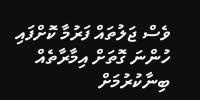ވެސް ޖަލުތައް ފަރުމާ ކޮށްފައި ހުންނަ ގޮތަށް އިމާރާތެއް ބިނާކުރުމަށް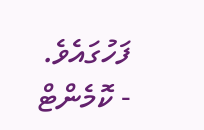ފަހުގައެވެ.
- ކޮމެންޓް